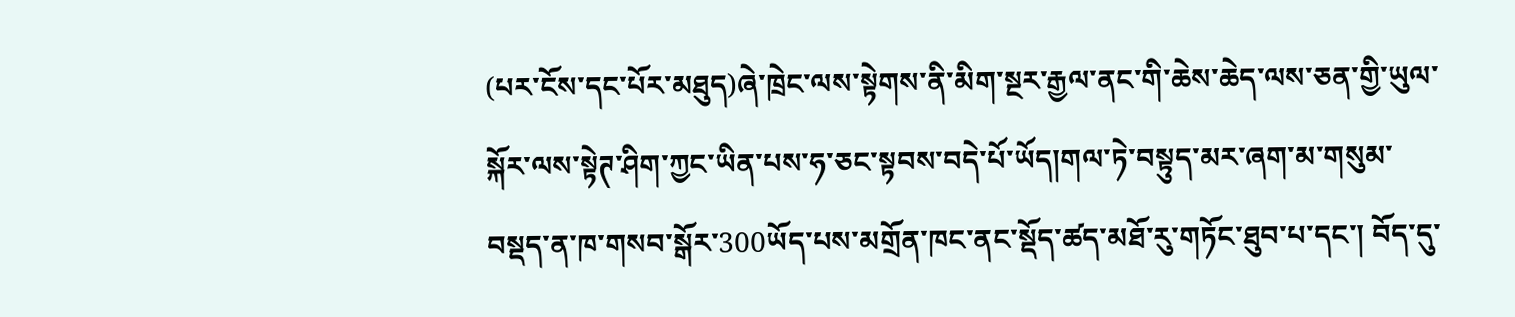(པར་ངོས་དང་པོར་མཐུད)ཞེ་ཁྲེང་ལས་སྟེགས་ནི་མིག་སྔར་རྒྱལ་ནང་གི་ཆེས་ཆེད་ལས་ཅན་གྱི་ཡུལ་སྐོར་ལས་སྟེཊ་ཤིག་ཀྱང་ཡིན་པས་ཧ་ཅང་སྟབས་བདེ་པོ་ཡོད།གལ་ཏེ་བསྟུད་མར་ཞག་མ་གསུམ་བསྡད་ན་ཁ་གསབ་སྒོར་300ཡོད་པས་མགྲོན་ཁང་ནང་སྡོད་ཚད་མཐོ་རུ་གཏོང་ཐུབ་པ་དང་། བོད་དུ་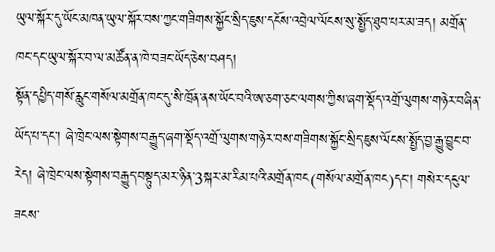ཡུལ་སྐོར་དུ་ཡོང་མཁན་ཡུལ་སྐོར་བས་ཀྱང་གཟིགས་སྐྱོང་སྲིད་ཇུས་དངོས་འབྲེལ་ལོངས་སུ་སྤྱོད་ཐུབ་པར་མ་ཟད། མགྲོན་ཁང་དང་ཡུལ་སྐོར་བ་ལ་མཚོན་ན་ཁེ་བཟང་ཡོད་ཅེས་བཤད།
སྟོན་དཔྱིད་གསོ་རླུང་གསོལ་མགྲོན་ཁང་དུ་སི་ཁྲོན་ནས་ཡོང་བའི་ཨ་ཅག་ཅང་ལགས་ཀྱིས་ཞག་སྡོད་འགྲོ་ལུགས་གཉེར་བཞིན་ཡོད་པ་དང་། ཞེ་ཁྲེང་ལས་སྟེགས་བརྒྱུད་ཞག་སྡོད་འགྲོ་ལུགས་གཉེར་བས་གཟིགས་སྐྱོང་སྲིད་ཇུས་ལོངས་སྤྱོད་བྱ་རྒྱུ་བྱུང་བ་རེད། ཞེ་ཁྲེང་ལས་སྟེགས་བརྒྱུད་བསྟུད་མར་ཉིན་3སྐར་མ་རིམ་པའི་མགྲོན་ཁང(གསོལ་མགྲོན་ཁང)དང་། གསེར་དངུལ་ཟངས་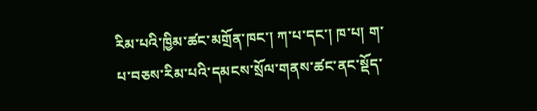རིམ་པའི་ཁྱིམ་ཚང་མགྲོན་ཁང་། ཀ་པ་དང་། ཁ་པ། ག་པ་བཅས་རིམ་པའི་དམངས་སྲོལ་གནས་ཚང་ནང་སྡོད་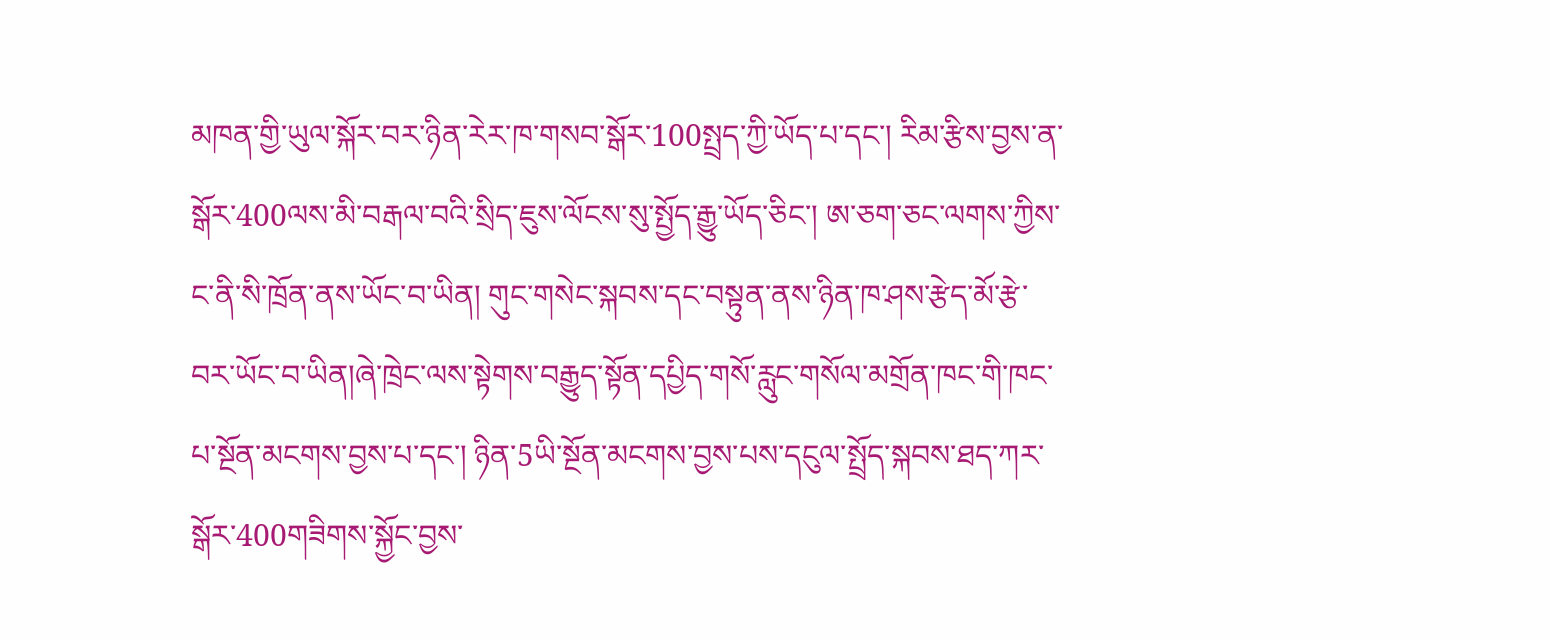མཁན་གྱི་ཡུལ་སྐོར་བར་ཉིན་རེར་ཁ་གསབ་སྒོར་100སྤྲད་ཀྱི་ཡོད་པ་དང་། རིམ་རྩིས་བྱས་ན་སྒོར་400ལས་མི་བརྒལ་བའི་སྲིད་ཇུས་ལོངས་སུ་སྤྱོད་རྒྱུ་ཡོད་ཅིང་། ཨ་ཅག་ཅང་ལགས་ཀྱིས་ང་ནི་སི་ཁྲོན་ནས་ཡོང་བ་ཡིན། གུང་གསེང་སྐབས་དང་བསྟུན་ནས་ཉིན་ཁ་ཤས་རྩེད་མོ་རྩེ་བར་ཡོང་བ་ཡིན།ཞེ་ཁྲེང་ལས་སྟེགས་བརྒྱུད་སྟོན་དཔྱིད་གསོ་རླུང་གསོལ་མགྲོན་ཁང་གི་ཁང་པ་སྔོན་མངགས་བྱས་པ་དང་། ཉིན་5ཡི་སྔོན་མངགས་བྱས་པས་དངུལ་སྤྲོད་སྐབས་ཐད་ཀར་སྒོར་400གཟིགས་སྐྱོང་བྱས་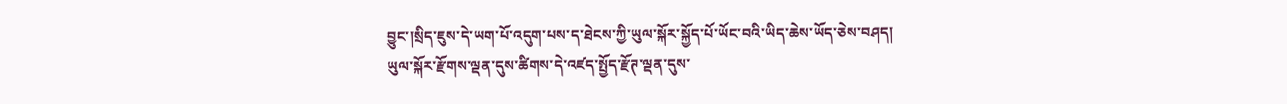བྱུང་།སྲིད་ཇུས་དེ་ཡག་པོ་འདུག་པས་ད་ཐེངས་ཀྱི་ཡུལ་སྐོར་སྐྱོད་པོ་ཡོང་བའི་ཡིད་ཆེས་ཡོད་ཅེས་བཤད།
ཡུལ་སྐོར་རྫོགས་ལྡན་དུས་ཚིགས་དེ་འཛད་སྤྱོད་རྫོཊ་ལྡན་དུས་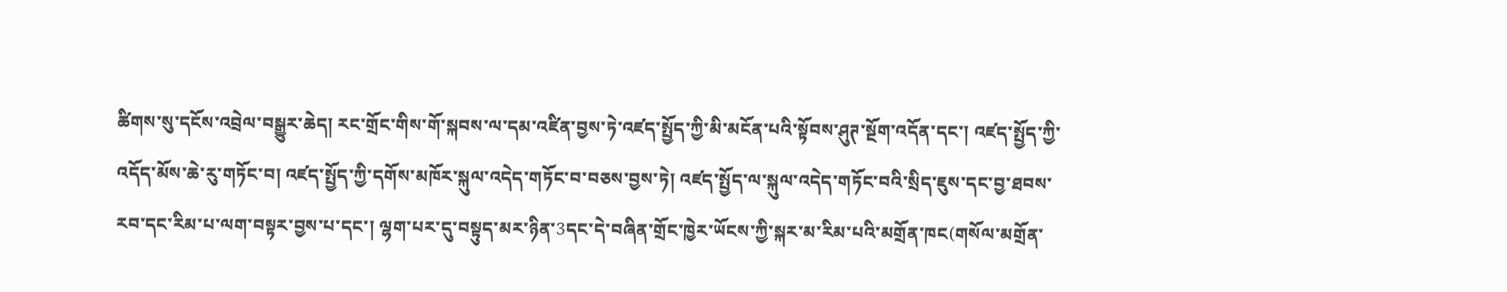ཚིགས་སུ་དངོས་འབྲེལ་བསྒྱུར་ཆེད། རང་གྲོང་གིས་གོ་སྐབས་ལ་དམ་འཛིན་བྱས་ཏེ་འཛད་སྤྱོད་ཀྱི་མི་མངོན་པའི་སྟོབས་ཤུཊ་སྔོག་འདོན་དང་། འཛད་སྤྱོད་ཀྱི་འདོད་མོས་ཆེ་རུ་གཏོང་བ། འཛད་སྤྱོད་ཀྱི་དགོས་མཁོར་སྐུལ་འདེད་གཏོང་བ་བཅས་བྱས་ཏེ། འཛད་སྤྱོད་ལ་སྐུལ་འདེད་གཏོང་བའི་སྲིད་ཇུས་དང་བྱ་ཐབས་རབ་དང་རིམ་པ་ལག་བསྟར་བྱས་པ་དང་། ལྷག་པར་དུ་བསྟུད་མར་ཉིན་3དང་དེ་བཞིན་གྲོང་ཁྱེར་ཡོངས་ཀྱི་སྐར་མ་རིམ་པའི་མགྲོན་ཁང(གསོལ་མགྲོན་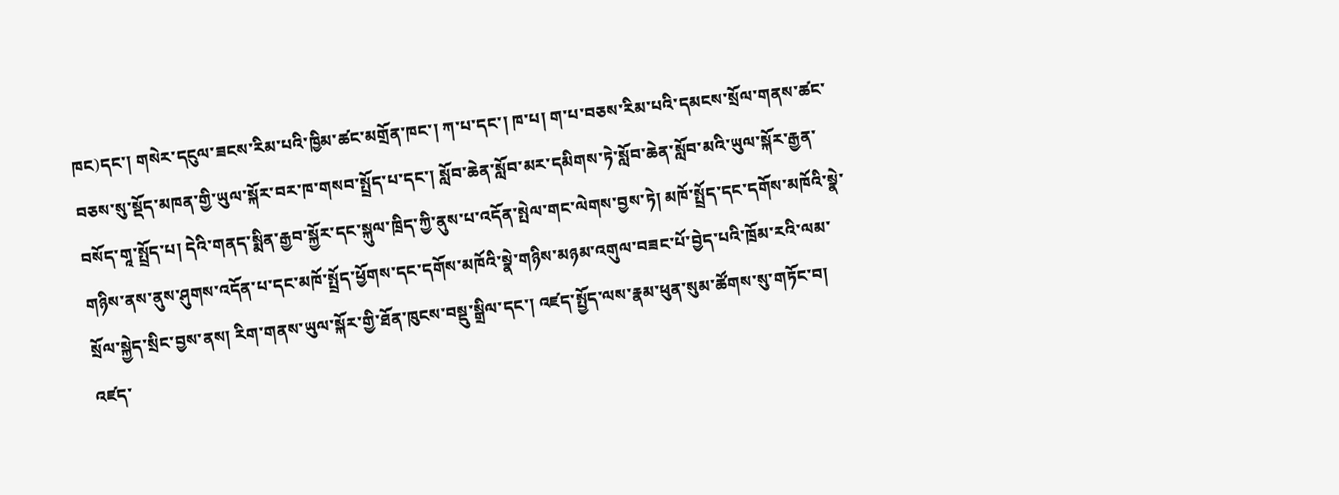ཁང)དང་། གསེར་དངུལ་ཟངས་རིམ་པའི་ཁྱིམ་ཚང་མགྲོན་ཁང་། ཀ་པ་དང་། ཁ་པ། ག་པ་བཅས་རིམ་པའི་དམངས་སྲོལ་གནས་ཚང་བཅས་སུ་སྡོད་མཁན་གྱི་ཡུལ་སྐོར་བར་ཁ་གསབ་སྤྲོད་པ་དང་། སློབ་ཆེན་སློབ་མར་དམིགས་ཏེ་སློབ་ཆེན་སློབ་མའི་ཡུལ་སྐོར་རྒྱན་བསོད་གཱ་སྤྲོད་པ། དེའི་གནད་སྨིན་རྒྱབ་སྐྱོར་དང་སྐུལ་ཁྲིད་ཀྱི་ནུས་པ་འདོན་སྤེལ་གང་ལེགས་བྱས་ཏེ། མཁོ་སྤྲོད་དང་དགོས་མཁོའི་སྣེ་གཉིས་ནས་ནུས་ཤུགས་འདོན་པ་དང་མཁོ་སྤྲོད་ཕྱོགས་དང་དགོས་མཁོའི་སྣེ་གཉིས་མཉམ་འགུལ་བཟང་པོ་བྱེད་པའི་ཁྲོམ་རའི་ལམ་སྲོལ་སྐྱེད་སྲིང་བྱས་ནས། རིག་གནས་ཡུལ་སྐོར་གྱི་ཐོན་ཁུངས་བསྡུ་སྒྲིལ་དང་། འཛད་སྤྱོད་ལས་རྣམ་ཕུན་སུམ་ཚོགས་སུ་གཏོང་བ། འཛད་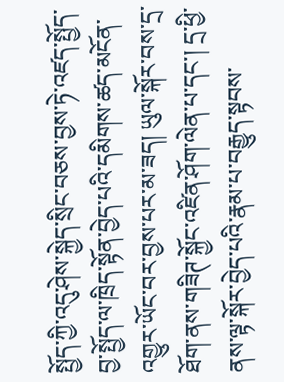སྤྱོད་ཀྱི་འདུ་ཤེས་སྐྱེད་སྲིང་བཅས་བྱས་ཏེ་འཛད་སྤྱོད་བྱ་སྤྱོད་ལ་ཁྲིད་སྟོན་བྱེད་པའི་དམིགས་ཚད་མངོན་འགྱུར་ཡོང་བར་བྱས་པར་མ་ཟད། ཡུལ་སྐོར་བས་དྲ་ཐོག་ནས་གཟིཊ་སྐྱོང་འཛིན་ཤོག་ལེན་པ་དང་། དྲ་ཕྱི་ནས་ལྟ་སྐོར་བྱེད་པའི་རྣམ་པ་བརྒྱུད་སྟབས་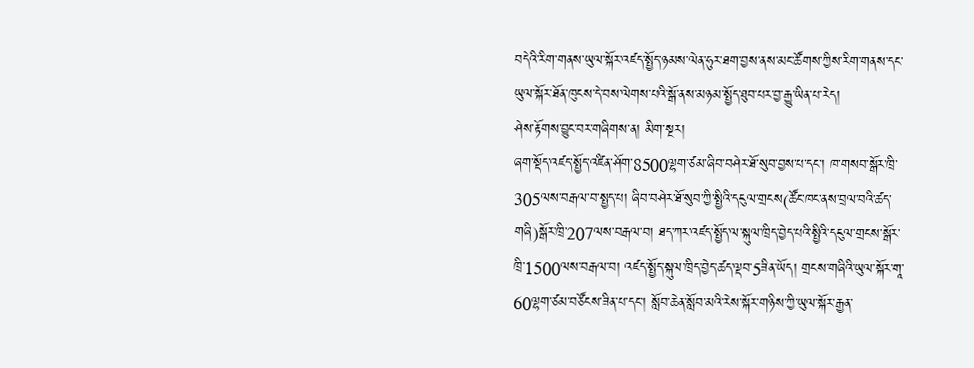བདེའི་རིག་གནས་ཡུལ་སྐོར་འཛད་སྤྱོད་ཉམས་ལེན་ཧུར་ཐག་བྱས་ནས་མང་ཚོགས་ཀྱིས་རིག་གནས་དང་ཡུལ་སྐོར་ཐོན་ཁུངས་དེ་བས་ལེགས་པའི་སྒོ་ནས་མཉམ་སྤྱོད་ཐུབ་པར་བྱ་རྒྱུ་ཡིན་པ་རེད།
ཤེས་རྟོགས་བྱུང་བར་གཞིགས་ན། མིག་སྔར།
ཞག་སྡོད་འཛད་སྤྱོད་འཛིན་ཤོག་8500ལྷག་ཙམ་ཞིབ་བཤེར་ཐོ་སུབ་བྱས་པ་དང་། ཁ་གསབ་སྒོར་ཁྲི་305ལས་བརྒལ་བ་སྤྱད་པ། ཞིབ་བཤེར་ཐོ་སུབ་ཀྱི་སྤྱིའི་དངུལ་གྲངས(ཚོང་ཁང་ནས་བྲལ་བའི་ཚད་གཞི)སྒོར་ཁྲི་207ལས་བརྒལ་བ། ཐད་ཀར་འཛད་སྤྱོད་ལ་སྐུལ་ཁྲིད་བྱེད་པའི་སྤྱིའི་དངུལ་གྲངས་སྒོར་ཁྲི་1500ལས་བརྒལ་བ། འཛད་སྤྱོད་སྐུལ་ཁྲིད་བྱེད་ཚད་ལྡབ་5ཟིན་ཡོད། གྲངས་གཞིའི་ཡུལ་སྐོར་གཱ་60ལྷག་ཙམ་བཙོངས་ཟིན་པ་དང་། སློབ་ཆེན་སློབ་མའི་རེས་སྐོར་གཉིས་ཀྱི་ཡུལ་སྐོར་རྒྱན་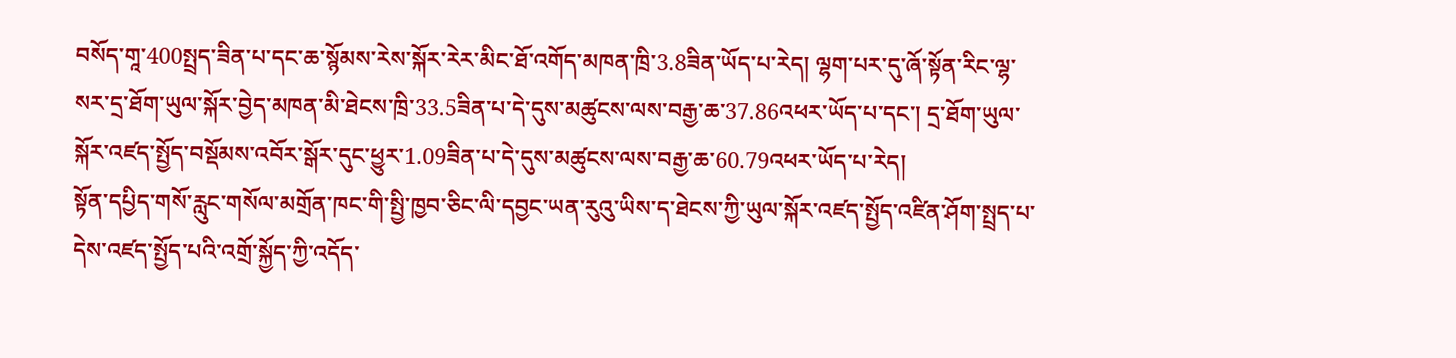བསོད་གཱ་400སྤྲད་ཟིན་པ་དང་ཆ་སྙོམས་རེས་སྐོར་རེར་མིང་ཐོ་འགོད་མཁན་ཁྲི་3.8ཟིན་ཡོད་པ་རེད། ལྷག་པར་དུ་ཞོ་སྟོན་རིང་ལྷ་སར་དྲ་ཐོག་ཡུལ་སྐོར་བྱེད་མཁན་མི་ཐེངས་ཁྲི་33.5ཟིན་པ་དེ་དུས་མཚུངས་ལས་བརྒྱ་ཆ་37.86འཕར་ཡོད་པ་དང་། དྲ་ཐོག་ཡུལ་སྐོར་འཛད་སྤྱོད་བསྡོམས་འབོར་སྒོར་དུང་ཕྱུར་1.09ཟིན་པ་དེ་དུས་མཚུངས་ལས་བརྒྱ་ཆ་60.79འཕར་ཡོད་པ་རེད།
སྟོན་དཔྱིད་གསོ་རླུང་གསོལ་མགྲོན་ཁང་གི་སྤྱི་ཁྱབ་ཅིང་ལི་དབྱང་ཡན་རུའུ་ཡིས་ད་ཐེངས་ཀྱི་ཡུལ་སྐོར་འཛད་སྤྱོད་འཛིན་ཤོག་སྤྲད་པ་དེས་འཛད་སྤྱོད་པའི་འགྲོ་སྐྱོད་ཀྱི་འདོད་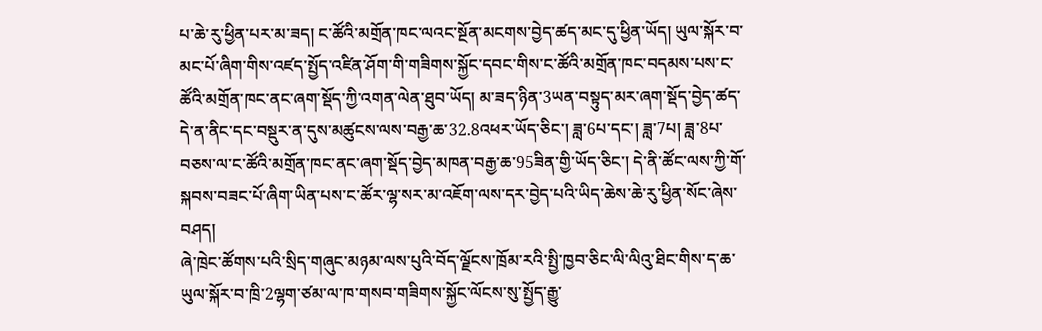པ་ཆེ་རུ་ཕྱིན་པར་མ་ཟད། ང་ཚོའི་མགྲོན་ཁང་ལའང་སྔོན་མངགས་བྱེད་ཚད་མང་དུ་ཕྱིན་ཡོད། ཡུལ་སྐོར་བ་མང་པོ་ཞིག་གིས་འཛད་སྤྱོད་འཛིན་ཤོག་གི་གཟིགས་སྐྱོང་དབང་གིས་ང་ཚོའི་མགྲོན་ཁང་བདམས་པས་ང་ཚོའི་མགྲོན་ཁང་ནང་ཞག་སྡོད་ཀྱི་འགན་ལེན་ཐུབ་ཡོད། མ་ཟད་ཉིན་3ཡན་བསྟུད་མར་ཞག་སྡོད་བྱེད་ཚད་དེ་ན་ནིང་དང་བསྡུར་ན་དུས་མཚུངས་ལས་བརྒྱ་ཆ་32.8འཕར་ཡོད་ཅིང་། ཟླ་6པ་དང་། ཟླ་7པ། ཟླ་8པ་བཅས་ལ་ང་ཚོའི་མགྲོན་ཁང་ནང་ཞག་སྡོད་བྱེད་མཁན་བརྒྱ་ཆ་95ཟིན་གྱི་ཡོད་ཅིང་། དེ་ནི་ཚོང་ལས་ཀྱི་གོ་སྐབས་བཟང་པོ་ཞིག་ཡིན་པས་ང་ཚོར་ལྷ་སར་མ་འཇོག་ལས་དར་བྱེད་པའི་ཡིད་ཆེས་ཆེ་རུ་ཕྱིན་སོང་ཞེས་བཤད།
ཞེ་ཁྲེང་ཚོགས་པའི་སྲིད་གཞུང་མཉམ་ལས་པུའི་བོད་ལྗོངས་ཁྲོམ་རའི་སྤྱི་ཁྱབ་ཅིང་ལི་ལིའུ་ཐིང་གིས་ད་ཆ་ཡུལ་སྐོར་བ་ཁྲི་2ལྷག་ཙམ་ལ་ཁ་གསབ་གཟིགས་སྐྱོང་ལོངས་སུ་སྤྱོད་རྒྱུ་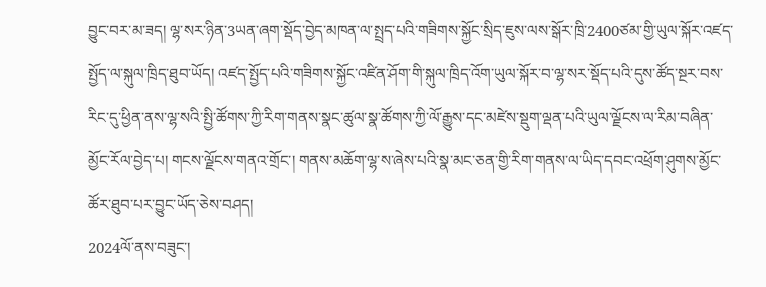བྱུང་བར་མ་ཟད། ལྷ་སར་ཉིན་3ཡན་ཞག་སྡོད་བྱེད་མཁན་ལ་སྤྲད་པའི་གཟིགས་སྐྱོང་སྲིད་ཇུས་ལས་སྒོར་ཁྲི་2400ཙམ་གྱི་ཡུལ་སྐོར་འཛད་སྤྱོད་ལ་སྐུལ་ཁྲིད་ཐུབ་ཡོད། འཛད་སྤྱོད་པའི་གཟིགས་སྐྱོང་འཛིན་ཤོག་གི་སྐུལ་ཁྲིད་འོག་ཡུལ་སྐོར་བ་ལྷ་སར་སྡོད་པའི་དུས་ཚོད་སྔར་བས་རིང་དུ་ཕྱིན་ནས་ལྷ་སའི་སྤྱི་ཚོགས་ཀྱི་རིག་གནས་སྣང་ཚུལ་སྣ་ཚོགས་ཀྱི་ལོ་རྒྱུས་དང་མཛེས་སྡུག་ལྡན་པའི་ཡུལ་ལྗོངས་ལ་རིམ་བཞིན་མྱོང་རོལ་བྱེད་པ། གངས་ལྗོངས་གནའ་གྲོང་། གནས་མཆོག་ལྷ་ས་ཞེས་པའི་སྣ་མང་ཅན་གྱི་རིག་གནས་ལ་ཡིད་དབང་འཕྲོག་ཤུགས་མྱོང་ཚོར་ཐུབ་པར་བྱུང་ཡོད་ཅེས་བཤད།
2024ལོ་ནས་བཟུང་།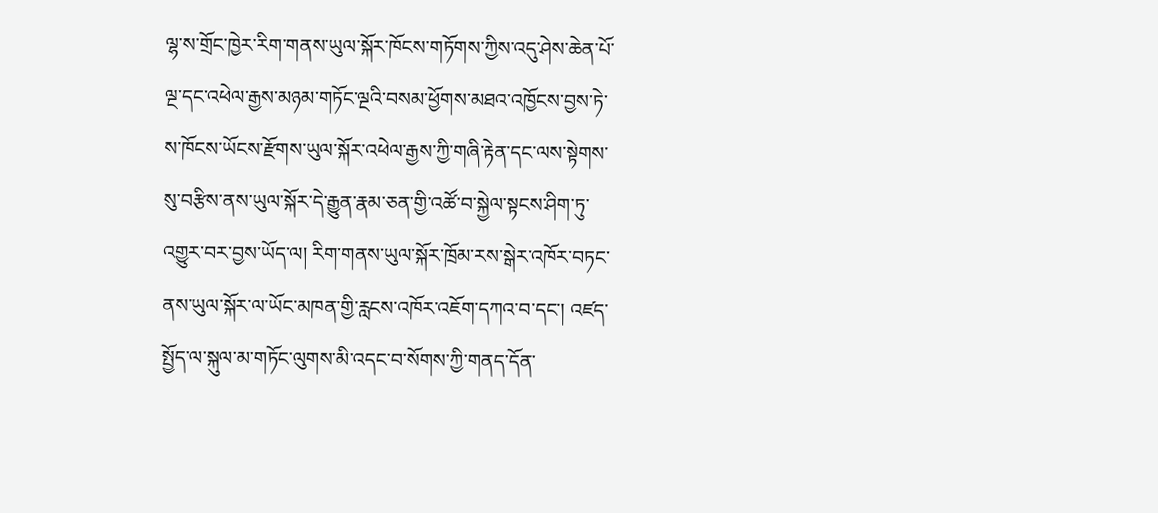ལྷ་ས་གྲོང་ཁྱེར་རིག་གནས་ཡུལ་སྐོར་ཁོངས་གཏོགས་ཀྱིས་འདུ་ཤེས་ཆེན་པོ་ལྔ་དང་འཕེལ་རྒྱས་མཉམ་གཏོང་ལྔའི་བསམ་ཕྱོགས་མཐའ་འཁྱོངས་བྱས་ཏེ་ས་ཁོངས་ཡོངས་རྫོགས་ཡུལ་སྐོར་འཕེལ་རྒྱས་ཀྱི་གཞི་རྟེན་དང་ལས་སྟེགས་སུ་བརྩིས་ནས་ཡུལ་སྐོར་དེ་རྒྱུན་རྣམ་ཅན་གྱི་འཚོ་བ་སྐྱེལ་སྟངས་ཤིག་ཏུ་འགྱུར་བར་བྱས་ཡོད་ལ། རིག་གནས་ཡུལ་སྐོར་ཁྲོམ་རས་སྒེར་འཁོར་བཏང་ནས་ཡུལ་སྐོར་ལ་ཡོང་མཁན་གྱི་རླངས་འཁོར་འཇོག་དཀའ་བ་དང་། འཛད་སྤྱོད་ལ་སྐུལ་མ་གཏོང་ལུགས་མི་འདང་བ་སོགས་ཀྱི་གནད་དོན་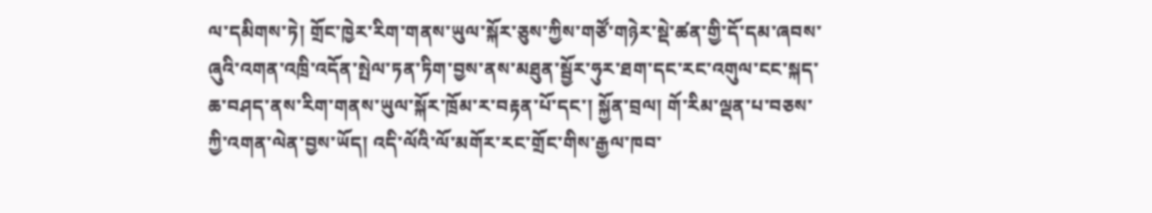ལ་དམིགས་ཏེ། གྲོང་ཁྱེར་རིག་གནས་ཡུལ་སྐོར་ཅུས་ཀྱིས་གཙོ་གཉེར་སྡེ་ཚན་གྱི་དོ་དམ་ཞབས་ཞུའི་འགན་འཁྲི་འདོན་སྤེལ་ཏན་ཏིག་བྱས་ནས་མཐུན་སྦྱོར་ཧུར་ཐག་དང་རང་འགུལ་ངང་སྐད་ཆ་བཤད་ནས་རིག་གནས་ཡུལ་སྐོར་ཁྲོམ་ར་བརྟན་པོ་དང་། སྐྱོན་བྲལ། གོ་རིམ་ལྡན་པ་བཅས་ཀྱི་འགན་ལེན་བྱས་ཡོད། འདི་ལོའི་ལོ་མགོར་རང་གྲོང་གིས་རྒྱལ་ཁབ་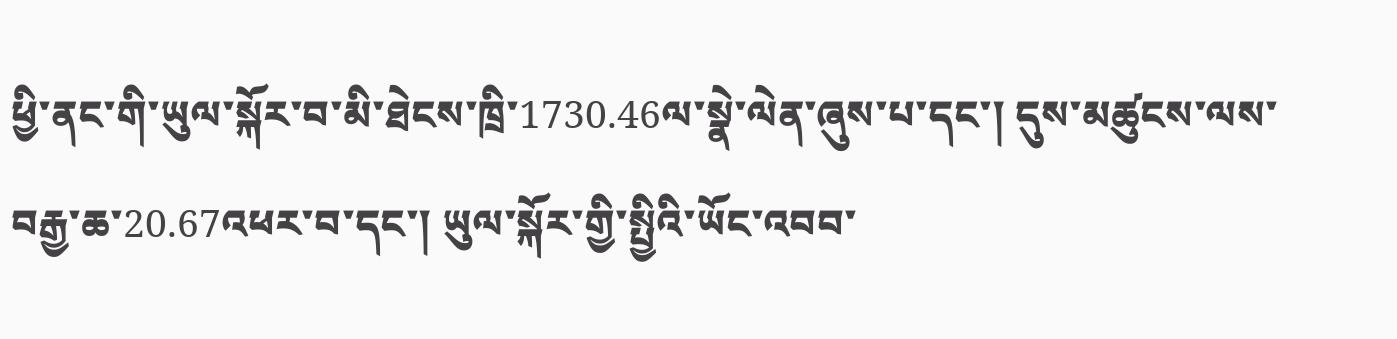ཕྱི་ནང་གི་ཡུལ་སྐོར་བ་མི་ཐེངས་ཁྲི་1730.46ལ་སྣེ་ལེན་ཞུས་པ་དང་། དུས་མཚུངས་ལས་བརྒྱ་ཆ་20.67འཕར་བ་དང་། ཡུལ་སྐོར་གྱི་སྤྱིའི་ཡོང་འབབ་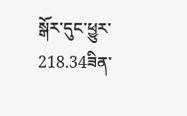སྒོར་དུང་ཕྱུར་218.34ཟིན་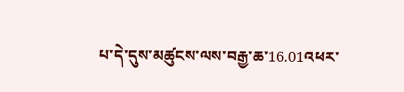པ་དེ་དུས་མཚུངས་ལས་བརྒྱ་ཆ་16.01འཕར་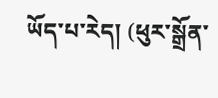ཡོད་པ་རེད། (ཕུར་སྒྲོན་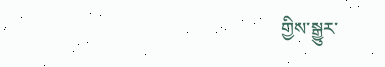གྱིས་སྒྱུར་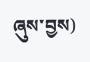ཞུས་བྱས)